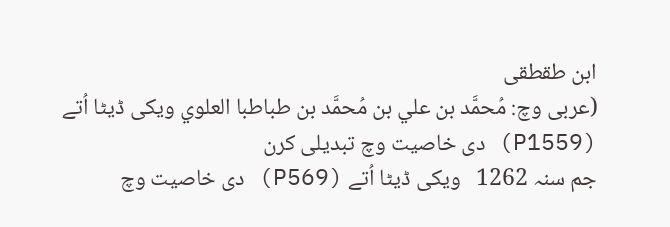ابن طقطقی
(عربی وچ: مُحمَّد بن علي بن مُحمَّد بن طباطبا العلوي ویکی ڈیٹا اُتے (P1559) دی خاصیت وچ تبدیلی کرن
جم سنہ 1262   ویکی ڈیٹا اُتے (P569) دی خاصیت وچ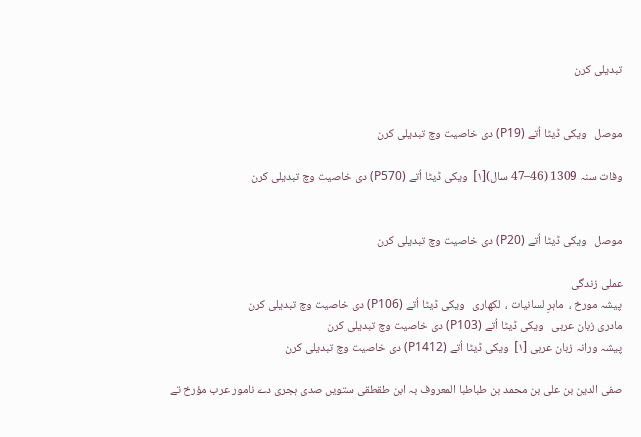تبدیلی کرن


موصل   ویکی ڈیٹا اُتے (P19) دی خاصیت وچ تبدیلی کرن

وفات سنہ 1309 (46–47 سال)[۱]  ویکی ڈیٹا اُتے (P570) دی خاصیت وچ تبدیلی کرن


موصل   ویکی ڈیٹا اُتے (P20) دی خاصیت وچ تبدیلی کرن

عملی زندگی
پیشہ مورخ ،  ماہرِ لسانیات ،  لکھاری   ویکی ڈیٹا اُتے (P106) دی خاصیت وچ تبدیلی کرن
مادری زبان عربی   ویکی ڈیٹا اُتے (P103) دی خاصیت وچ تبدیلی کرن
پیشہ ورانہ زبان عربی [۱]  ویکی ڈیٹا اُتے (P1412) دی خاصیت وچ تبدیلی کرن

صفی الدین بن علی بن محمد بن طباطبا المعروف بہ ابن طقطقی ستويں صدی ہجری دے نامور عرب مؤرخ تے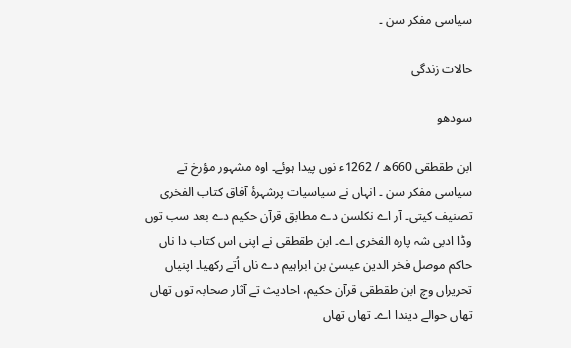سیاسی مفکر سن ۔

حالات زندگی

سودھو

ابن طقطقی 660ھ / 1262ء نوں پیدا ہوئے۔ اوہ مشہور مؤرخ تے سیاسی مفکر سن ۔ انہاں نے سیاسیات پرشہرۂ آفاق کتاب الفخری تصنیف کيتی۔ آر اے نکلسن دے مطابق قرآن حکیم دے بعد سب توں وڈا ادبی شہ پارہ الفخری اے۔ ابن طقطقی نے اپنی اس کتاب دا ناں حاکم موصل فخر الدین عیسیٰ بن ابراہیم دے ناں اُتے رکھیا۔ اپنیاں تحریراں وچ ابن طقطقی قرآن حکیم، احادیث تے آثار صحابہ توں تھاں تھاں حوالے دیندا اے۔ تھاں تھاں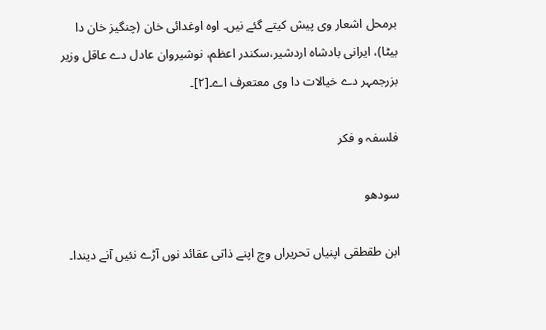برمحل اشعار وی پیش کیتے گئے نيں۔ اوہ اوغدائی خان (چنگیز خان دا بیٹا)، ایرانی بادشاہ اردشیر،سکندر اعظم، نوشیروان عادل دے عاقل وزیر بزرجمہر دے خیالات دا وی معتعرف اے۔[۲]۔

فلسفہ و فکر

سودھو

ابن طقطقی اپنیاں تحریراں وچ اپنے ذاتی عقائد نوں آڑے نئيں آنے دیندا۔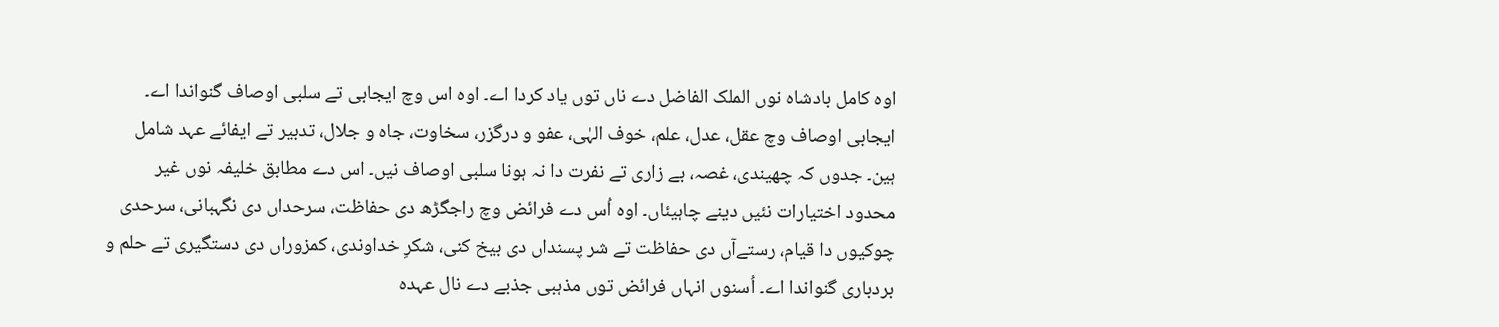اوہ کامل بادشاہ نوں الملک الفاضل دے ناں توں یاد کردا اے۔ اوہ اس وچ ایجابی تے سلبی اوصاف گنواندا اے۔ ایجابی اوصاف وچ عقل، عدل، علم، خوف الہٰی، عفو و درگزر، سخاوت، جاہ و جلال، تدبیر تے ایفائے عہد شامل ہین۔ جدوں کہ چھیندی، غصہ، بے زاری تے نفرت دا نہ ہونا سلبی اوصاف نيں۔ اس دے مطابق خلیفہ نوں غیر محدود اختیارات نئيں دینے چاہیئاں۔ اوہ اُس دے فرائض وچ راجگڑھ دی حفاظت، سرحداں دی نگہبانی، سرحدی چوکیوں دا قیام، رستےآں دی حفاظت تے شر پسنداں دی بیخ کنی، شکرِ خداوندی، کمزوراں دی دستگیری تے حلم و بردباری گنواندا اے۔ اُسنوں انہاں فرائض توں مذہبی جذبے دے نال عہدہ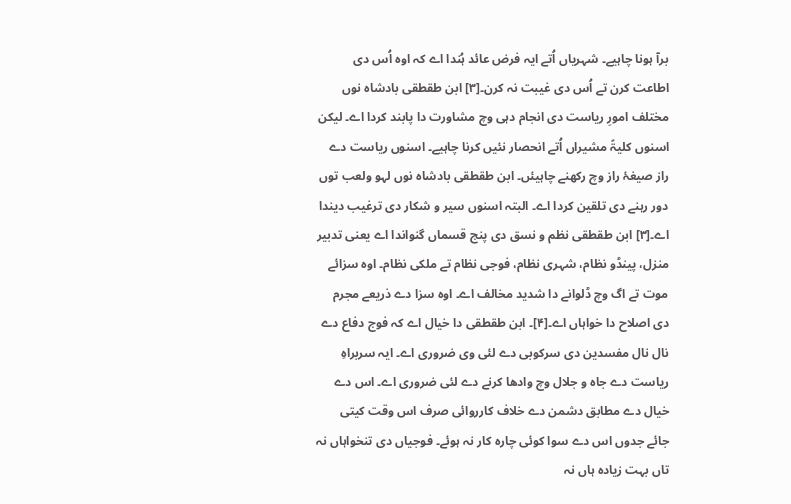برآ ہونا چاہیے۔ شہریاں اُتے ایہ فرض عائد ہُندا اے کہ اوہ اُس دی اطاعت کرن تے اُس دی غیبت نہ کرن۔[۳] ابن طقطقی بادشاہ نوں مختلف امورِ ریاست دی انجام دہی وچ مشاورت دا پابند کردا اے۔ لیکن اسنوں کلیۃً مشیراں اُتے انحصار نئيں کرنا چاہیے۔ اسنوں ریاست دے راز صیغۂ راز وچ رکھنے چاہیئں۔ ابن طقطقی بادشاہ نوں لہو ولعب توں دور رہنے دی تلقین کردا اے۔ البتہ اسنوں سیر و شکار دی ترغیب دیندا اے۔[۳] ابن طقطقی نظم و نسق دی پنج قسماں گنواندا اے یعنی تدبیر منزل، پینڈو نظام، شہری نظام، فوجی نظام تے ملکی نظام۔ اوہ سزائے موت تے اگ وچ ڈلوانے دا شدید مخالف اے۔ اوہ سزا دے ذریعے مجرم دی اصلاح دا خواہاں اے۔[۴]۔ ابن طقطقی دا خیال اے کہ فوج دفاع دے نال نال مفسدین دی سرکوبی دے لئی وی ضروری اے۔ ایہ سربراہِ ریاست دے جاہ و جلال وچ وادھا کرنے دے لئی ضروری اے۔ اس دے خیال دے مطابق دشمن دے خلاف کارروائی صرف اس وقت کيتی جائے جدوں اس دے سوا کوئی چارہ کار نہ ہوئے۔ فوجیاں دی تنخواہاں نہ تاں بہت زیادہ ہاں نہ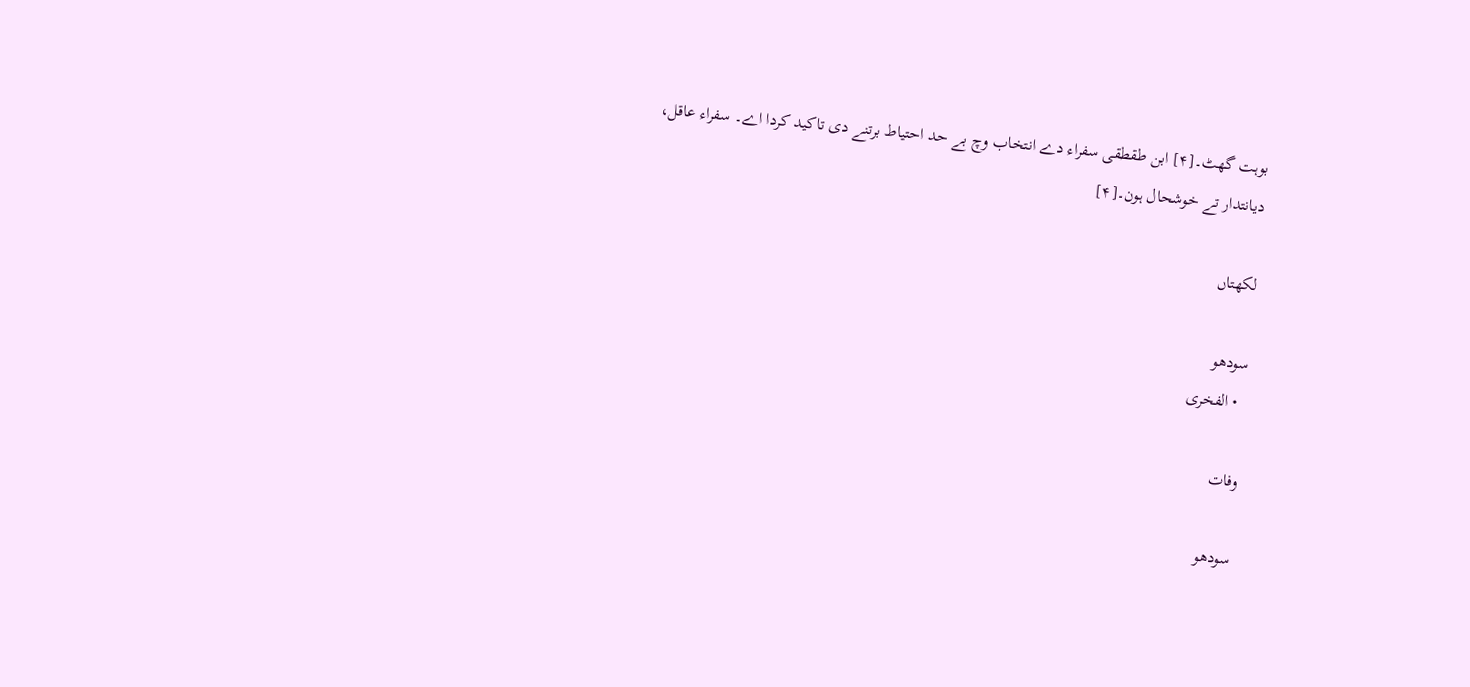بوہت گھٹ۔[۴] ابن طقطقی سفراء دے انتخاب وچ بے حد احتیاط برتنے دی تاکید کردا اے۔ سفراء عاقل، دیانتدار تے خوشحال ہون۔[۴]

لکھتاں

سودھو
  • الفخری

وفات

سودھو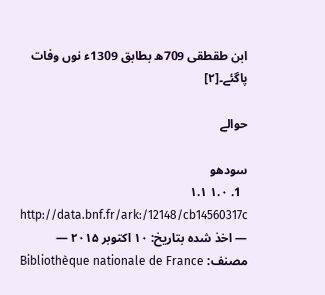ابن طقطقی 709ھ بطابق 1309ء نوں وفات پاگئے۔[۲]

حوالے

سودھو
  1. ۱.۰ ۱.۱ http://data.bnf.fr/ark:/12148/cb14560317c — اخذ شدہ بتاریخ: ۱۰ اکتوبر ۲۰۱۵ — مصنف: Bibliothèque nationale de France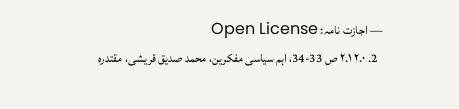— اجازت نامہ: Open License
  2. ۲.۰ ۲.۱ ص 33-34، اہم سیاسی مفکرین، محمد صدیق قریشی، مقتدرہ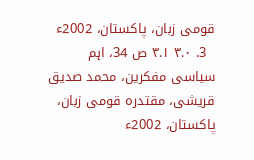قومی زبان، پاکستان، 2002ء
  3. ۳.۰ ۳.۱ ص 34، اہم سیاسی مفکرین، محمد صدیق قریشی، مقتدرہ قومی زبان، پاکستان، 2002ء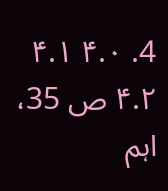4. ۴.۰ ۴.۱ ۴.۲ ص 35، اہم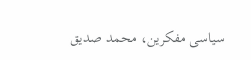سیاسی مفکرین، محمد صدیق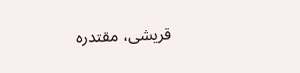قریشی، مقتدرہ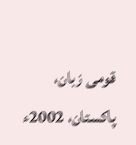قومی زبان، پاکستان، 2002ء